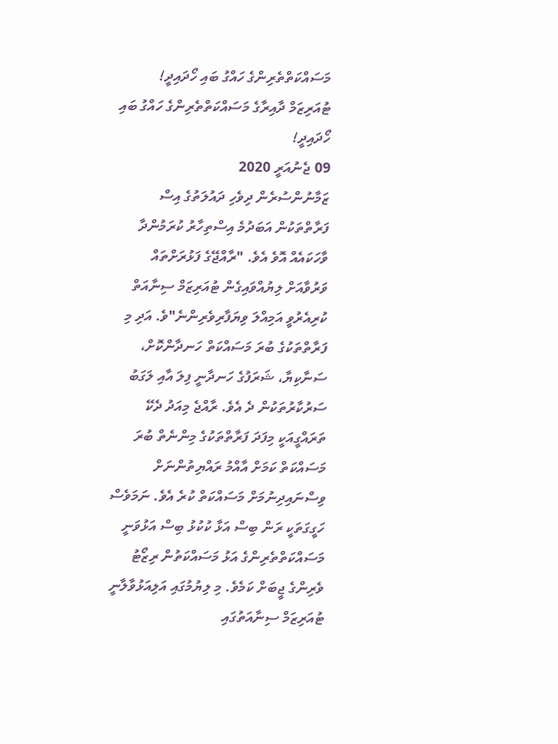މަސައްކަތްތެރިންގެ ހައްގު ބައި ހޯދައިދީ!
ޓުއަރިޒަމް ދާއިރާގެ މަސައްކަތްތެރިންގެ ހައްގު ބައި ހޯދައިދީ!
09 ޖެނުއަރީ 2020
ޒަމާނުންސުރެން ދިވެހި ދައުލަތުގެ އިސް ފަރާތްތަކުން އަބަދުމެ އިސްތިހާރު ކުރަމުންދާ ވާހަކައެއް އޮވެ އެވެ. "ރާއްޖޭގެ ފަޅުރަށްތައް ވަރުވާއަށް ލިޔުއްވައިގެން ޓުއަރިޒަމް ސިނާއަތް ކުރިއެރުވީ އަމިއްލަ ވިޔަފާރިވެރިންނެ"ވެ. އަދި މި ފަރާތްތަކުގެ ބުރަ މަސައްކަތް ހަނދާންކޮށް، ސަނާކިޔާ، ޝަރަފުގެ ހަނދާނީ ފިލަ އާއި ލަގަބު ސަރުކާރުތަކުން ދެ އެވެ. ރާއްޖެ މިއަދު ދެކޭ ތަރައްގީއަކީ މިފަދަ ފަރާތްތަކުގެ މިންނެތް ބުރަ މަސައްކަތް ކަމަށް އާއްމު ރައްޔިތުންނަށް ވިސްނައިދިނުމަށް މަސައްކަތް ކުރެ އެވެ. ނަމަވެސް ހަގީގަތަކީ ރަން ބިސް އަޅާ ކުކުޅު ބިސް އަޅުވަނީ މަސައްކަތްތެރިންގެ އަޅު މަސައްކަތުން ރިޒޯޓު ވެރިންގެ ޖީބަށް ކަމެވެ. މި ލިޔުމުގައި އަލިއަޅުވާލާނީ ޓުއަރިޒަމް ސިނާއަތުގައި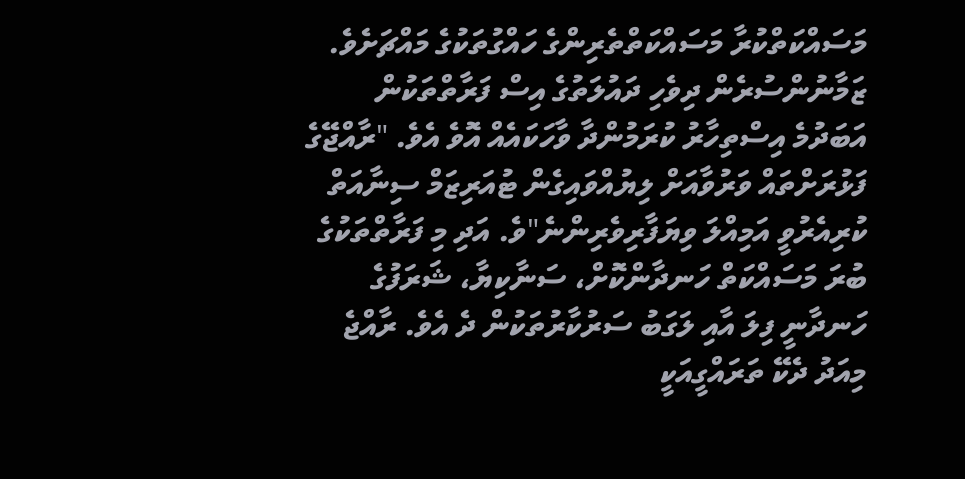މަސައްކަތްކުރާ މަސައްކަތްތެރިންގެ ހައްގުތަކުގެ މައްޗަށެވެ.
ޒަމާނުންސުރެން ދިވެހި ދައުލަތުގެ އިސް ފަރާތްތަކުން އަބަދުމެ އިސްތިހާރު ކުރަމުންދާ ވާހަކައެއް އޮވެ އެވެ. "ރާއްޖޭގެ ފަޅުރަށްތައް ވަރުވާއަށް ލިޔުއްވައިގެން ޓުއަރިޒަމް ސިނާއަތް ކުރިއެރުވީ އަމިއްލަ ވިޔަފާރިވެރިންނެ"ވެ. އަދި މި ފަރާތްތަކުގެ ބުރަ މަސައްކަތް ހަނދާންކޮށް، ސަނާކިޔާ، ޝަރަފުގެ ހަނދާނީ ފިލަ އާއި ލަގަބު ސަރުކާރުތަކުން ދެ އެވެ. ރާއްޖެ މިއަދު ދެކޭ ތަރައްގީއަކީ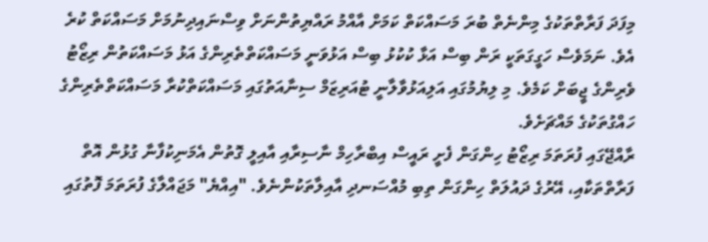މިފަދަ ފަރާތްތަކުގެ މިންނެތް ބުރަ މަސައްކަތް ކަމަށް އާއްމު ރައްޔިތުންނަށް ވިސްނައިދިނުމަށް މަސައްކަތް ކުރެ އެވެ. ނަމަވެސް ހަގީގަތަކީ ރަން ބިސް އަޅާ ކުކުޅު ބިސް އަޅުވަނީ މަސައްކަތްތެރިންގެ އަޅު މަސައްކަތުން ރިޒޯޓު ވެރިންގެ ޖީބަށް ކަމެވެ. މި ލިޔުމުގައި އަލިއަޅުވާލާނީ ޓުއަރިޒަމް ސިނާއަތުގައި މަސައްކަތްކުރާ މަސައްކަތްތެރިންގެ ހައްގުތަކުގެ މައްޗަށެވެ.
ރާއްޖޭގައި ފުރަތަމަ ރިޒޯޓު ހިންގަން ފެށީ ރައީސް އިބްރާހިމް ނާސިރާއި އާއިލީ ގޮތުން އެމަނިކުފާނާ ގުޅުން އޮތް ފަރާތްތަކާއި، އޭރުގެ ދައުލަތް ހިންގަން ތިބި މުއްސަނދި އާއިލާތަކުންނެވެ. "އިއްޔެ" މަޖައްލާގެ ފުރަތަމަ ފޮތުގައި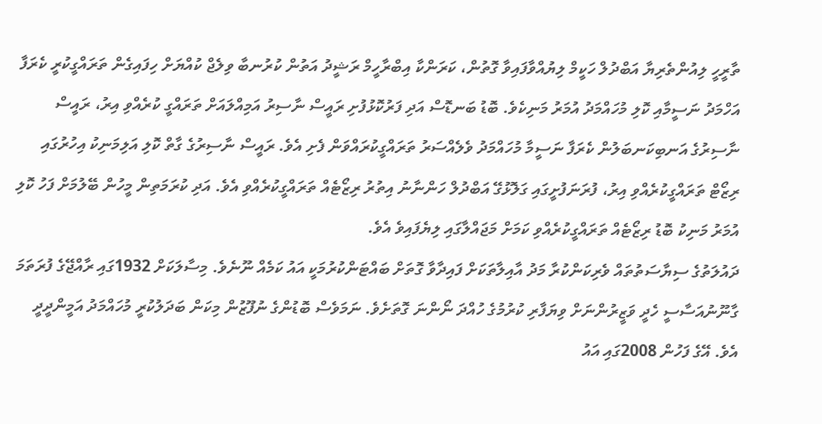ތާރީހީ ލިއުންތެރިޔާ އަބްދުލް ހަކީމް ލިޔުއްވާފައިވާ ގޮތުން، ކަރަންކާ އިބްރާހީމް ރަޝީދު އަތުން ކުރުނބާ ވިލެޖް ކުއްޔަށް ހިފައިގެން ތަރައްގީކުރީ ކެރަފާ އަހްމަދު ނަސީމާއި ކޮލި މުހައްމަދު އުމަރު މަނިކެވެ. ބޮޑު ބަނޑޮސް އަދި ފަރުކޮޅުފުށި ރައީސް ނާސިރު އަމިއްލައަށް ތަރައްގީ ކުރެއްވި އިރު، ރައީސް ނާސިރުގެ އަނބިކަނބަލުން ކެރަފާ ނަސީމާ މުހައްމަދު ވެލެއްސަރު ތަރައްގީކުރައްވަން ފެށި އެވެ. ރައީސް ނާސިރުގެ ގާތް ކޮލި އަލިމަނިކު އިހުރުގައި ރިޒޯޓް ތަރައްގީކުރެއްވި އިރު، ފުރަނަފުށީގައި ގަލޮޅުގޭ އަބްދުލް ހަންނާނު އިތުރު ރިޒޯޓެއް ތަރައްގީކުރެއްވި އެވެ. އަދި ކުރަމަތިން މީހުން ބޭލުމަށް ފަހު ކޮލި އުމަރު މަނިކު ބޮޑު ރިޒޯޓެއް ތަރައްގީކުރެއްވި ކަމަށް މަޖައްލާގައި ލިޔެފައިވެ އެވެ.
ދައުލަތުގެ ސިޔާސަތުތައް ވެރިކަންކުރާ މަދު އާއިލާތަކަށް ފައިދާވާ ގޮތަށް ބައްޓަންކުރުމަކީ އައު ކަމެއް ނޫނެވެ. މިސާލަކަށް 1932ގައި ރާއްޖޭގެ ފުރަތަމަ ގާނޫނުއަސާސީ ހެދީ ވަޒީރުންނަށް ވިޔަފާރި ކުރުމުގެ ހުއްދަ ނޯންނަ ގޮތަށެވެ. ނަމަވެސް ބޮޑުންގެ ނުފޫޒުން މިކަން ބަދަލުކުރީ މުހައްމަދު އަމީންދީދީ އެވެ. އޭގެ ފަހުން 2008ގައި އައު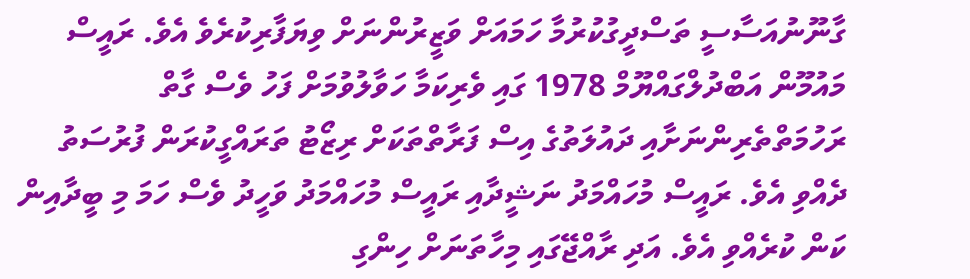ގާނޫނުއަސާސީ ތަސްދީގުކުރުމާ ހަމައަށް ވަޒީރުންނަށް ވިޔަފާރިކުރެވެ އެވެ. ރައީސް މައުމޫން އަބްދުލްގައްޔޫމް 1978 ގައި ވެރިކަމާ ހަވާލުވުމަށް ފަހު ވެސް ގާތް ރަހުމަތްތެރިންނަށާއި ދައުލަތުގެ އިސް ފަރާތްތަކަށް ރިޒޯޓު ތަރައްގީކުރަން ފުރުސަތު ދެއްވި އެވެ. ރައީސް މުހައްމަދު ނަޝީދާއި ރައީސް މުހައްމަދު ވަހީދު ވެސް ހަމަ މި ބީދާއިން ކަން ކުރެއްވި އެވެ. އަދި ރާއްޖޭގައި މިހާތަނަށް ހިންގި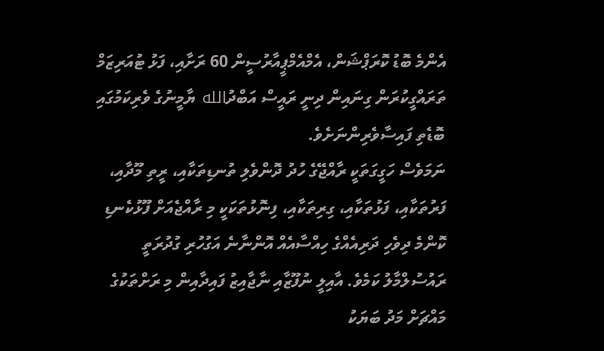އެންމެ ބޮޑު ކޮރަޕްޝަން، އެމްއެމްޕީއާރުސީން 60 ރަށާއި، ފަޅު ޓުއަރިޒަމް ތަރައްގީކުރަން ގިނައިން ދިނީ ރައީސް އަބްދުالله ޔާމީނުގެ ވެރިކަމުގައި ބޮޑެތި ފައިސާވެރިންނަށެވެ.
ނަމަވެސް ހަގީގަތަކީ ރާއްޖޭގެ ހުދު ދޮންވެލި ތުނޑިތަކާއި، ރީތި މޫދާއި، ފަރުތަކާއި، ފަޅުތަކާއި، ގިރިތަކާއި، ފިނޮޅުތަކަކީ މި ރާއްޖެއަށް ފޫޅުކެނޑި ކޮންމެ ދިވެހި ދަރިއެއްގެ ހިއްސާއެއް އޮންނާނެ އަގުހުރި ގުދުރަތީ ރައުސުލްމާލު ކަމެވެ. އާއިލީ ނުފޫޒާއި ނާޖާއިޒު ފައިދާއިން މި ރަށްތަކުގެ މައްޗަށް މަދު ބަޔަކު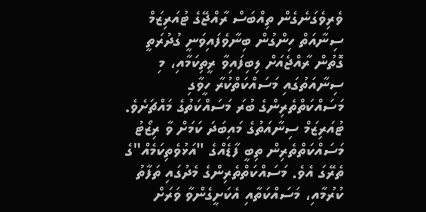ވެރިވެގަނެގެން ތިއްބަސް ރާއްޖޭގެ ޓުއަރިޒަމް ސިނާއަތް ހިންގުން ބިނާވެފައިވަނީ ގުދުރަތީ ގޮތުން ރާއްޖެއަށް ލިބިފައިވާ ރީތިކަމާއި، މި ސިނާއަތުގައި މަސައްކަތްކުރާ ހީވާގި މަސައްކަތްތެރިންގެ ބުރަ މަސައްކަތުގެ މައްޗަށެވެ.
ޓުއަރިޒަމް ސިނާއަތުގެ މައިބަދަ ކަމަށް ވާ ރިޒޯޓު މަސައްކަތްތެރިން ތިބީ ފާޑެއްގެ "އަޅުވެތިކަމެއް"ގެ ތެރޭގަ އެވެ. މަސައްކަތްތެރިންގެ މެދުގައި ތަފާތު ކުރުމާއި، މަސައްކަތާއި އެކަށީގެންވާ ވަރަށް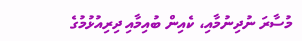މުސާރަ ނުދިނުމާއި، ކެއިން ބުއިމާއި ދިރިއުޅުމުގެ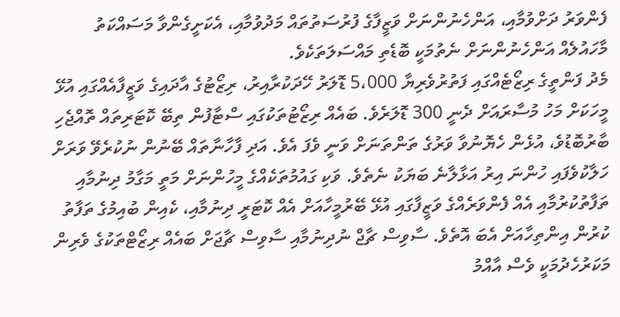ފެންވަރު ދަށްވުމާއި، އަންހެނުންނަށް ވަޒީފާގެ ފުރުސަތުތައް މަދުވުމާއި، އެކަށީގެންވާ މަސައްކަތު މާހައުލެއް އަންހެނުންނަށް ނެތުމަކީ ބޮޑެތި މައްސަލަތަކެވެ.
މެދު ފަންތީގެ ރިޒޯޓެއްގައި ފަތުރުވެރިޔާ 5،000 ޑޮލަރު ހޭދަކުރާއިރު، ރިޒޯޓުގެ އާދައިގެ ވަޒީފާއެއްގައި އުޅޭ މީހަކަށް މަހު މުސާރައަށް ދެނީ 300 ޑޮލަރެވެ. ބައެއް ރިޒޯޓުތަކުގައި ސްޓާފުން ތިބޭ ކޮޓަރިތައް ތޮއްޖެހި ބާރުބޮޑުވެ، އުޅެން ހެޔޮނުވާ ވަރުގެ ތަންތަނަށް ވަނީ ވެފަ އެވެ. އަދި ފާހާނާތައް ބޭނުން ނުކުރެވޭ ވަރަށް ހަލާކުވެފައި ހުންނަ އިރު އަޅާލާނެ ބަޔަކު ނެތެވެ. ވަކި ގައުމުތަކެއްގެ މީހުންނަށް މަތީ މަގާމު ދިނުމާއި ތަފާތުކުރުމާއި އެއް ފެންވަރެއްގެ ވަޒީފާގައި އުޅޭ ބޭރުމީހާއަށް އެއް ކޮޓަރީ ދިނުމާއި، ކެއިން ބުއިމުގެ ތަފާތު ކުރުން އިންތިހާއަށް އެބަ އޮތެވެ. ސާވިސް ޗާޖް ނުދިނުމާއި ސާވިސް ޗާޖަށް ބައެއް ރިޒޯޓްތަކުގެ ވެރިން މަކަރުހެދުމަކީ ވެސް އާއްމު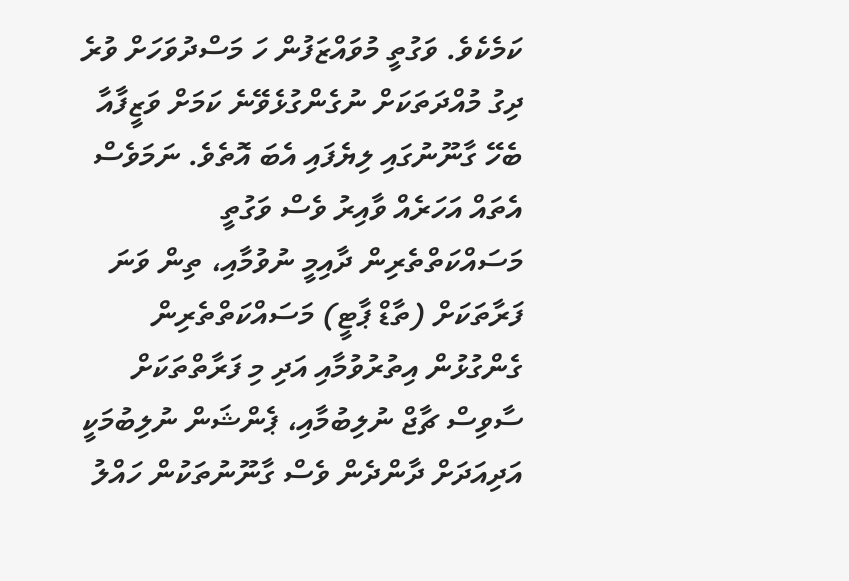ކަމެކެވެ. ވަގުތީ މުވައްޒަފުން ހަ މަސްދުވަހަށް ވުރެ ދިގު މުއްދަތަކަށް ނުގެންގުޅެވޭނެ ކަމަށް ވަޒީފާއާ ބެހޭ ގާނޫނުގައި ލިޔެފައި އެބަ އޮތެވެ. ނަމަވެސް އެތައް އަހަރެއް ވާއިރު ވެސް ވަގުތީ މަސައްކަތްތެރިން ދާއިމީ ނުވުމާއި، ތިން ވަނަ ފަރާތަކަށް (ތާޑް ޕާޓީ) މަސައްކަތްތެރިން ގެންގުޅުން އިތުރުވުމާއި އަދި މި ފަރާތްތަކަށް ސާވިސް ޗާޖް ނުލިބުމާއި، ޕެންޝަން ނުލިބުމަކީ އަދިއަދަށް ދާންދެން ވެސް ގާނޫނުތަކުން ހައްލު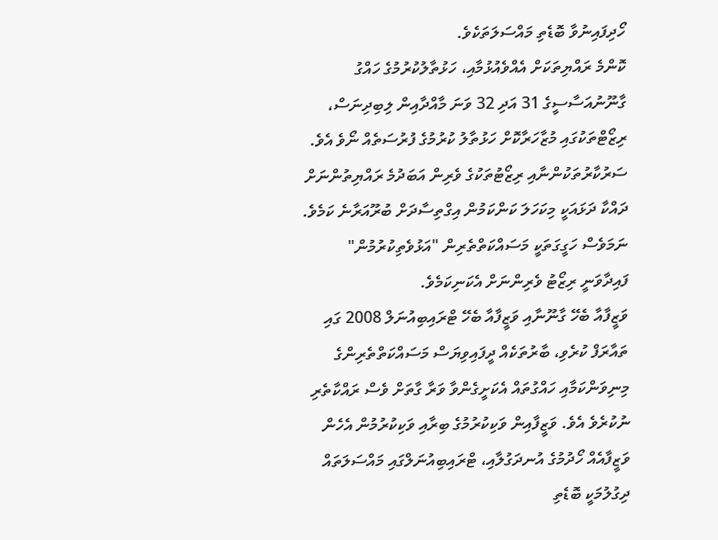ހޯދިފައިނުވާ ބޮޑެތި މައްސަލަތަކެވެ.
ކޮންމެ ރައްޔިތަކަށް އެއްވެއުޅުމާއި، ހަޅުތާލުކުރުމުގެ ހައްގު ގާނޫނުއަސާސީގެ 31 އަދި 32 ވަނަ މާއްދާއިން ލިބިދިނަސް، ރިޒޯޓްތަކުގައި މުޒާހަރާކޮށް ހަޅުތާލު ކުރުމުގެ ފުރުސަތެއް ނޯވެ އެވެ. ސަރުކާރުތަކުންނާއި ރިޒޯޓުތަކުގެ ވެރިން އަބަދުމެ ރައްޔިތުންނަށް ދައްކާ ދަޅައަކީ މިކަހަލަ ކަންކަމުން އިގްތިސާދަށް ބުރޫއަރާނެ ކަމެވެ. ނަމަވެސް ހަގީގަތަކީ މަސައްކަތްތެރިން "އަޅުވެތިކުރުމުން" ފައިދާވަނީ ރިޒޯޓު ވެރިންނަށް އެކަނިކަމެވެ.
ވަޒީފާއާ ބެހޭ ގާނޫނާއި ވަޒީފާއާ ބެހޭ ޓްރައިބިއުނަލް 2008 ގައި ތައާރަފް ކުރެވި، ބާރުތަކެއް ދީފައިވިޔަސް މަސައްކަތްތެރިންގެ މިނިވަންކަމާއި ހައްގުތައް އެކަށީގެންވާ ވަރާ ގާތަށް ވެސް ރައްކާތެރި ނުކުރެވެ އެވެ. ވަޒީފާއިން ވަކިކުރުމުގެ ބިރާއި ވަކިކުރުމުން އެހެން ވަޒީފާއެއް ހޯދުމުގެ އުނދަގުލާއި، ޓްރައިބިއުނަލްގައި މައްސަލަތައް ދިގުލުމަކީ ބޮޑެތި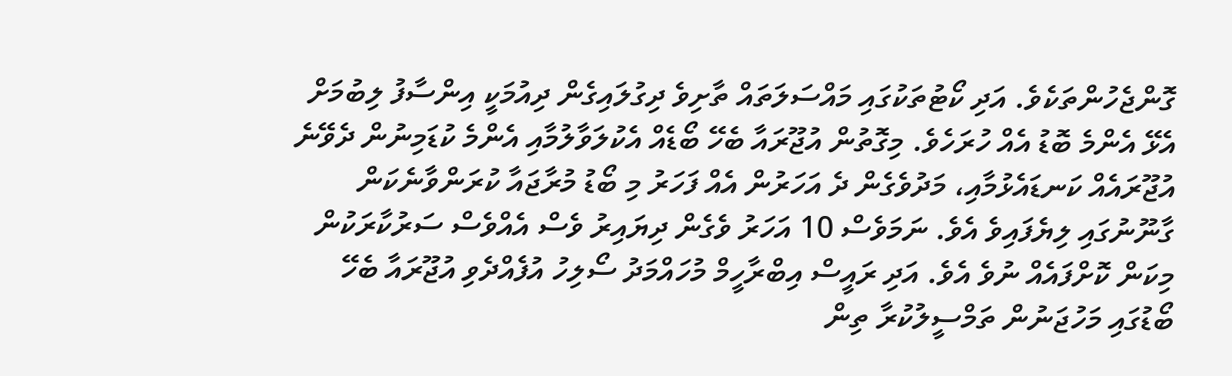ގޮންޖެހުންތަކެވެ. އަދި ކޯޓުތަކުގައި މައްސަލަތައް ތާށިވެ ދިގުލައިގެން ދިއުމަކީ އިންސާފު ލިބުމަށް އެޅޭ އެންމެ ބޮޑު އެއް ހުރަހެވެ. މިގޮތުން އުޖޫރައާ ބެހޭ ބޯޑެއް އެކުލަވާލުމާއި އެންމެ ކުޑަމިނުން ދެވޭނެ އުޖޫރައެއް ކަނޑައެޅުމާއި، މަދުވެގެން ދެ އަހަރުން އެއް ފަހަރު މި ބޯޑު މުރާޖައާ ކުރަންވާނެކަން ގާނޫނުގައި ލިޔެފައިވެ އެވެ. ނަމަވެސް 10 އަހަރު ވެގެން ދިޔައިރު ވެސް އެއްވެސް ސަރުކާރަކުން މިކަން ކޮށްފައެއް ނުވެ އެވެ. އަދި ރައީސް އިބްރާހީމް މުހައްމަދު ސޯލިހު އުފެއްދެވި އުޖޫރައާ ބެހޭ ބޯޑުގައި މަހުޖަނުން ތަމްސީލުކުރާ ތިން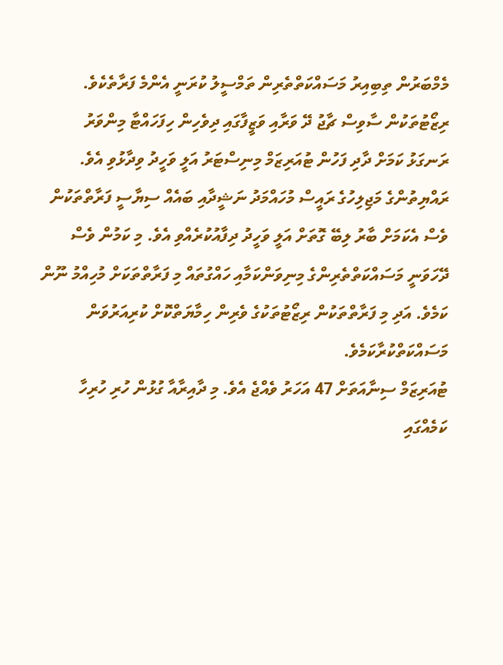މެމްބަރުން ތިބިއިރު މަސައްކަތްތެރިން ތަމްސީލު ކުރަނީ އެންމެ ފަރާތެކެވެ.
ރިޒޯޓުތަކުން ސާވިސް ޗާޖު ދޭ ވަރާއި ވަޒީފާގައި ދިވެހިން ހިފަހައްޓާ މިންވަރު ރަނގަޅު ކަމަށް ދާދި ފަހުން ޓުއަރިޒަމް މިނިސްޓަރު އަލީ ވަހީދު ވިދާޅުވި އެވެ. ރައްޔިތުންގެ މަޖިލިހުގެ ރައީސް މުހައްމަދު ނަޝީދާއި ބައެއް ސިޔާސީ ފަރާތްތަކުން ވެސް އެކަމަށް ބާރު ލިބޭ ގޮތަށް އަލީ ވަހީދު ދިފާއުކުރެއްވި އެވެ. މި ކަމުން ވެސް ދޭހަވަނީ މަސައްކަތްތެރިންގެ މިނިވަންކަމާއި ހައްގުތައް މި ފަރާތްތަކަށް މުހިއްމު ނޫން ކަމެވެ. އަދި މި ފަރާތްތަކުން ރިޒޯޓުތަކުގެ ވެރިން ހިމާޔަތްކޮށް ކުރިއަރުވަން މަސައްކަތްކުރާކަމެވެ.
ޓުއަރިޒަމް ސިނާއަތަށް 47 އަހަރު ވެއްޖެ އެވެ. މި ދާއިރާއާ ގުޅުން ހުރި ހުރިހާ ކަމެއްގައި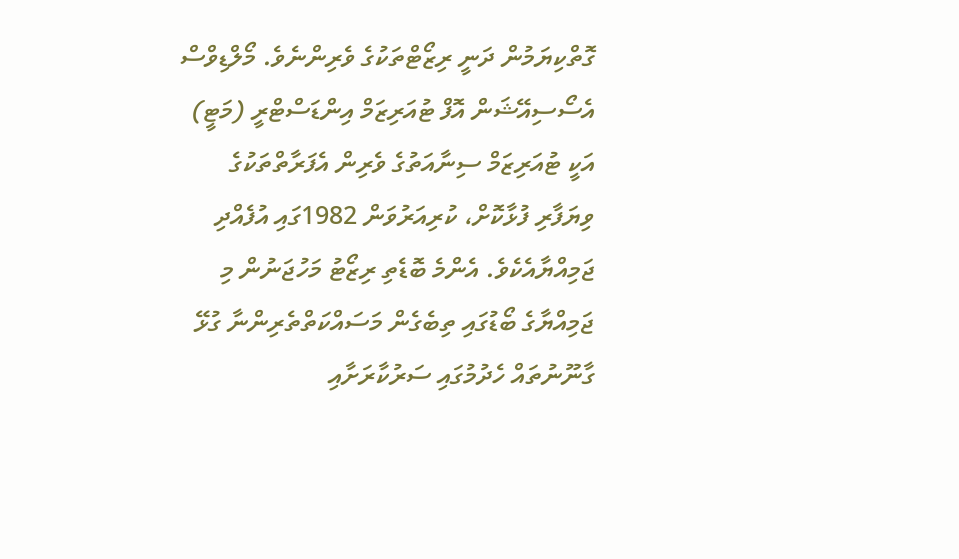ގޮތްކިޔަމުން ދަނީ ރިޒޯޓްތަކުގެ ވެރިންނެވެ. މޯލްޑިވްސް އެސޯސިއޭޝަން އޮފް ޓުއަރިޒަމް އިންޑަސްޓްރީ (މަޓީ) އަކީ ޓުއަރިޒަމް ސިނާއަތުގެ ވެރިން އެފަރާތްތަކުގެ ވިޔަފާރި ފުޅާކޮށް، ކުރިއަރުވަން 1982ގައި އުފެއްދި ޖަމިއްޔާއެކެވެ. އެންމެ ބޮޑެތި ރިޒޯޓު މަހުޖަނުން މި ޖަމިއްޔާގެ ބޯޑުގައި ތިބެގެން މަސައްކަތްތެރިންނާ ގުޅޭ ގާނޫނުތައް ހެދުމުގައި ސަރުކާރަށާއި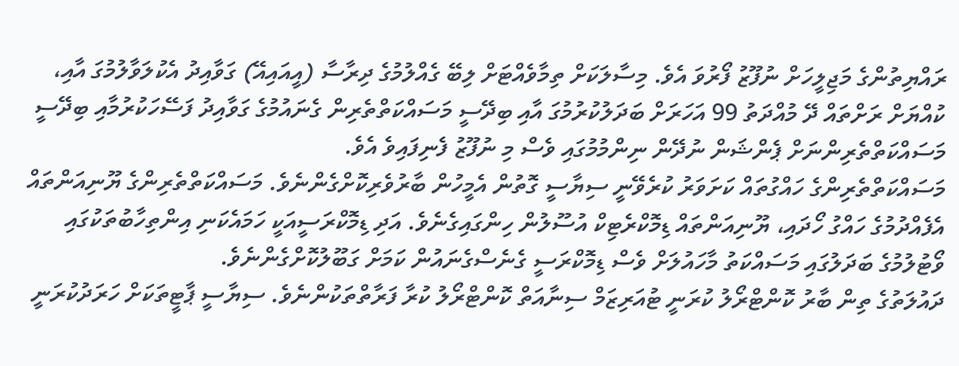ރައްޔިތުންގެ މަޖިލީހަށް ނުފޫޒު ފޯރުވަ އެވެ. މިސާލަކަށް ތިމާވެއްޓަށް ލިބޭ ގެއްލުމުގެ ދިރާސާ (އީއައިއޭ) ގަވާއިދު އެކުލަވާލުމުގަ އާއި، ކުއްޔަށް ރަށްތައް ދޭ މުއްދަތު 99 އަހަރަށް ބަދަލުކުރުމުގަ އާއި ބިދޭސީ މަސައްކަތްތެރިން ގެނައުމުގެ ގަވާއިދު ފަސޭހަކުރުމާއި ބިދޭސީ މަސައްކަތްތެރިންނަށް ޕެންޝަން ނުދޭން ނިންމުމުގައި ވެސް މި ނުފޫޒު ފެނިފައިވެ އެވެ.
މަސައްކަތްތެރިންގެ ހައްގުތައް ކަށަވަރު ކުރެވޭނީ ސިޔާސީ ގޮތުން އެމީހުން ބާރުވެރިކޮށްގެންނެވެ. މަސައްކަތްތެރިންގެ ޔޫނިއަންތައް އެފެއްދުމުގެ ހައްގު ހޯދައި، ޔޫނިއަންތައް ޑިމޮކްރެޓިކް އުސޫލުން ހިންގައިގެނެވެ. އަދި ޑިމޮކްރަސީއަކީ ހަމައެކަނި އިންތިހާބުތަކުގައި ވޯޓުލުމުގެ ބަދަލުގައި މަސައްކަތު މާހައުލަށް ވެސް ޑިމޮކްރަސީ ގެނެސްގެނައުން ކަމަށް ގަބޫލުކޮށްގެންނެވެ.
ދައުލަތުގެ ތިން ބާރު ކޮންޓްރޯލު ކުރަނީ ޓުއަރިޒަމް ސިނާއަތް ކޮންޓްރޯލު ކުރާ ފަރާތްތަކުންނެވެ. ސިޔާސީ ޕާޓީތަކަށް ހަރަދުކުރަނީ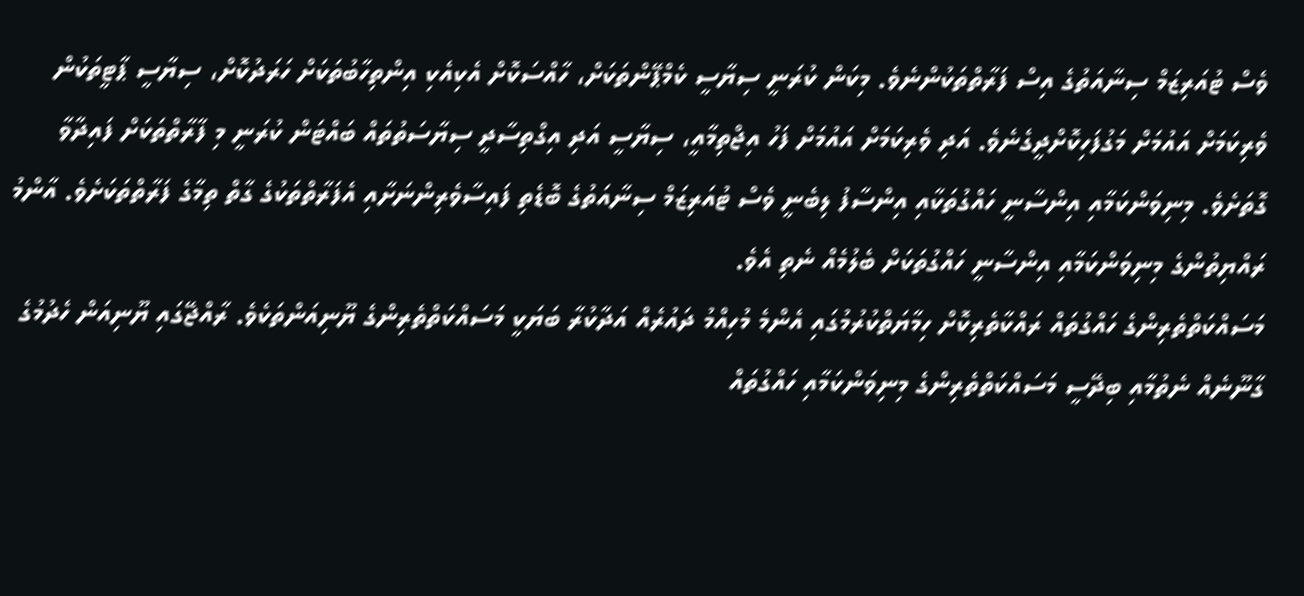ވެސް ޓުއަރިޒަމް ސިނާއަތުގެ އިސް ފަރާތްތަކުންނެވެ. މިކަން ކުރަނީ ސިޔާސީ ކެމްޕޭންތަކަށް، ހާއްސަކޮށް އެކިއެކި އިންތިހާބުތަކަށް ހަރަދުކޮށް، ސިޔާސީ ޕާޓީތަކުން ވެރިކަމަށް އައުމަށް މަގުފަހިކޮށްދީގެނެވެ. އަދި ވެރިކަމަށް އައުމަށް ފަހު އިޖްތިމާއީ، ސިޔާސީ އަދި އިގްތިސާދީ ސިޔާސަތުތައް ބައްޓަން ކުރަނީ މި ފާރާތްތަކަށް ފައިދާވާ ގޮތަށެވެ. މިނިވަންކަމާއި އިންސާނީ ހައްގުތަކާއި އިންސާފު ލިބެނީ ވެސް ޓުއަރިޒަމް ސިނާއަތުގެ ބޮޑެތި ފައިސާވެރިންނަށާއި އެފަރާތްތަކުގެ ގާތް ތިމާގެ ފަރާތްތަކަށެވެ. އާންމު ރައްޔިތުންގެ މިނިވަންކަމާއި އިންސާނީ ހައްގުތަކަށް ބެލުމެއް ނެތި އެވެ.
މަސައްކަތްތެރިންގެ ހައްގުތައް ރައްކާތެރިކޮށް ހިމާޔަތްކުރުމުގައި އެންމެ މުހިއްމު ދައުރެއް އަދާކުރާ ބަޔަކީ މަސައްކަތްތެރިންގެ ޔޫނިއަންތަކެވެ. ރާއްޖޭގައި ޔޫނިއަން ހެދުމުގެ ގާނޫނެއް ނެތުމާއި ބިދޭސީ މަސައްކަތްތެރިންގެ މިނިވަންކަމާއި ހައްގުތައް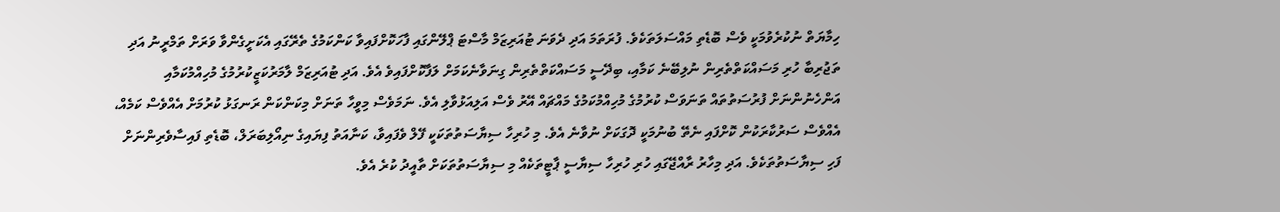ހިމާޔަތް ނުކުރެވުމަކީ ވެސް ބޮޑެތި މައްސަލަތަކެވެ. ފުރަތަމަ އަދި ދެވަނަ ޓުއަރިޒަމް މާސްޓަ ޕްލޭންގައި ފާހަކޮށްފައިވާ ކަންކަމުގެ ތެރޭގައި އެކަށީގެންވާ ވަރަށް ތަމްރީނު އަދި ތަޖުރިބާ ހުރި މަސައްކަތްތެރިން ނުލިބޭނެ ކަމާއި، ބިދޭސީ މަސައްކަތްތެރިން ގިނަވާނެކަމަށް ލަފާކޮށްފައިވެ އެވެ. އަދި ޓުއަރިޒަމް ލާމަރުކަޒީކުރުމުގެ މުހިއްމުކަމާއި އަންހެނުންނަށް ފުރުސަތުތައް ތަނަވަސް ކުރުމުގެ މުހިއްމުކަމުގެ މައްޗައް އޭރު ވެސް އަލިއަޅުވާލި އެވެ. ނަމަވެސް މިވީހާ ތަނަށް މިކަންކަން ރަނގަޅު ކުރުމަށް އެއްވެސް ކަމެއް، އެއްވެސް ސަރުކާރަކުން ކޮށްފައި ނެތޭ ބުނުމަކީ ދޮގަކަށް ނުވާނެ އެވެ. މި ހުރިހާ ސިޔާސަތުތަކަކީ ފޭލް ވެފައިވާ، ކަނާއަތު ފިޔައިގެ ނިއޯލިބަރަލް، ބޮޑެތި ފައިސާވެރިންނަށް ފަހި ސިޔާސަތުތަކެވެ. އަދި މިހާރު ރާއްޖޭގައި ހުރި ހުރިހާ ސިޔާސީ ޕާޓީތަކެއް މި ސިޔާސަތުތަކަށް ތާއީދު ކުރެ އެވެ.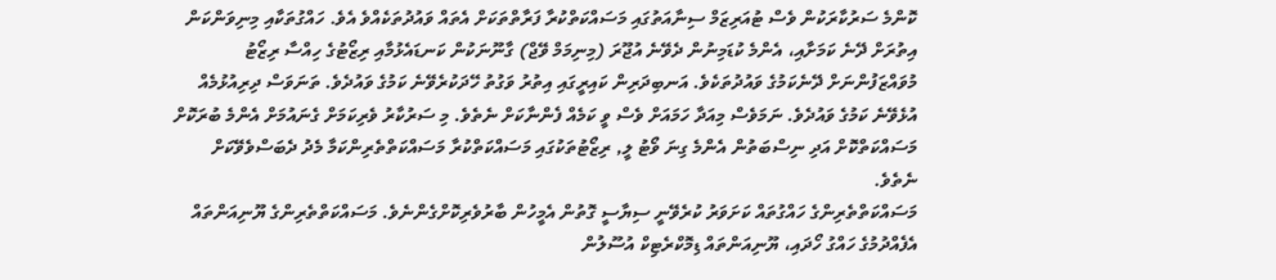ކޮންމެ ސަރުކާރަކުން ވެސް ޓުއަރިޒަމް ސިނާއަތުގައި މަސައްކަތްކުރާ ފަރާތްތަކަށް އެތައް ވައުދުތަކެއްވެ އެވެ. ހައްގުތަކާއި މިނިވަންކަން އިތުރަށް ދޭނެ ކަމަށާއި، އެންމެ ކުޑަމިނުން ދެވޭނެ އުޖޫރަ (މިނިމަމް ވޭޖް) ގާނޫނަކުން ކަނޑައެޅުމާއި ރިޒޯޓުގެ ހިއްސާ ރިޒޯޓު މުވައްޒަފުންނަށް ދޭނެކަމުގެ ވައުދުތަކެވެ. އަނބިދަރިން ކައިރީގައި އިތުރު ވަގުތު ހޭދަކުރެވޭނެ ކަމުގެ ވައުދެވެ. ތަނަވަސް ދިރިއުޅުމެއް އުޅެވޭނެ ކަމުގެ ވައުދެވެ. ނަމަވެސް މިއަދާ ހަމައަށް ވެސް ވީ ކަމެއް ފެންނާކަށް ނެތެވެ. މި ސަރުކާރު ވެރިކަމަށް ގެނައުމަށް އެންމެ ބުރަކޮށް މަސައްކަތްކޮށް އަދި ނިސްބަތުން އެންމެ ގިނަ ވޯޓު ލީ, ރިޒޯޓުތަކުގައި މަސައްކަތްކުރާ މަސައްކަތްތެރިންކަމާ މެދު ދެބަސްވެވޭކަށް ނެތެވެ.
މަސައްކަތްތެރިންގެ ހައްގުތައް ކަށަވަރު ކުރެވޭނީ ސިޔާސީ ގޮތުން އެމީހުން ބާރުވެރިކޮށްގެންނެވެ. މަސައްކަތްތެރިންގެ ޔޫނިއަންތައް އެފެއްދުމުގެ ހައްގު ހޯދައި، ޔޫނިއަންތައް ޑިމޮކްރެޓިކް އުސޫލުން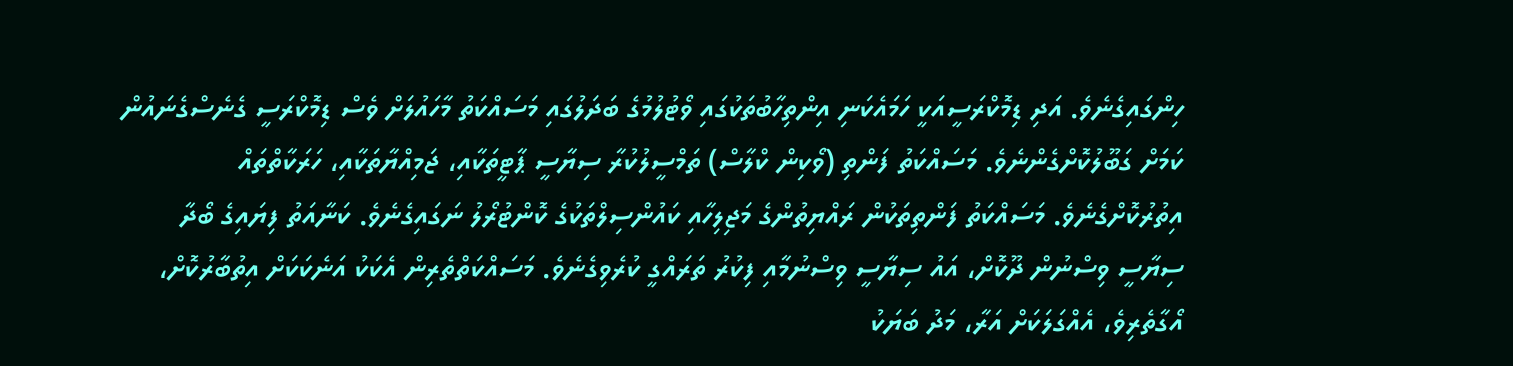ހިންގައިގެނެވެ. އަދި ޑިމޮކްރަސީއަކީ ހަމައެކަނި އިންތިހާބުތަކުގައި ވޯޓުލުމުގެ ބަދަލުގައި މަސައްކަތު މާހައުލަށް ވެސް ޑިމޮކްރަސީ ގެނެސްގެނައުން ކަމަށް ގަބޫލުކޮށްގެންނެވެ. މަސައްކަތު ފަންތި (ވޯކިން ކްލާސް) ތަމްސީލުކުރާ ސިޔާސީ ޕާޓީތަކާއި، ޖަމިއްޔާތަކާއި، ހަރަކާތްތައް އިތުރުކޮށްގެނެވެ. މަސައްކަތު ފަންތިތަކުން ރައްޔިތުންގެ މަޖިލިހާއި ކައުންސިލްތަކުގެ ކޮންޓުރޯލު ނަގައިގެނެވެ. ކަނާއަތު ފިޔައިގެ ބޯދާ ސިޔާސީ ވިސްނުން ދޫކޮށް، އައު ސިޔާސީ ވިސްނުމާއި ފިކުރު ތަރައްގީ ކުރެވިގެނެވެ. މަސައްކަތްތެރިން އެކަކު އަނެކަކަށް އިތުބާރުކޮށް، އޯގާތެރިވެ، އެއްގަލަކަށް އަރާ، މަދު ބަޔަކު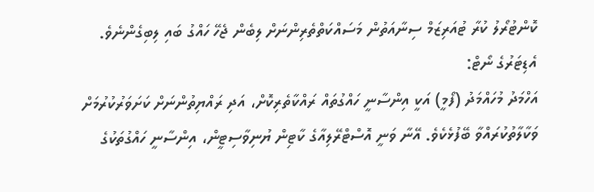ކޮންޓުރޯލު ކުރާ ޓުއަރިޒަމް ސިނާއަތުން މަސައްކަތްތެރިންނަށް ލިބެން ޖެހޭ ހައްގު ބައި ލިބިގެންނެވެ.
އެޑިޓަރުގެ ނޯޓް:
އަހްމަދު މުހައްމަދު (ފޯމީ) އަކީ އިންސާނީ ހައްގުތައް ރައްކާތެރިކޮށް، އަދި ރައްޔިތުންނަށް ކަށަވަރުކުރުމަށް ވަކާލާތުކުރައްވާ ބޭފުޅެކެވެ. އޭނާ ވަނީ އޮސްޓްރޭލިއާގެ ކާޓިން ޔުނިވާސިޓީން، އިންސާނީ ހައްގުތަކުގެ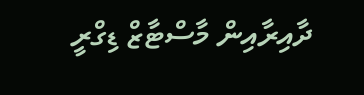ދާއިރާއިން މާސްޓާޒް ޑިގްރީ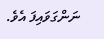ނަންގަވައިފަ އެވެ.